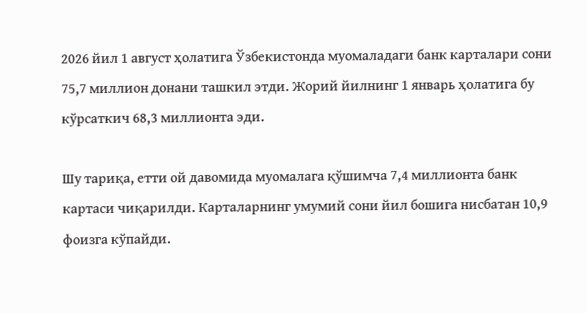2026 йил 1 август ҳолатига Ўзбекистонда муомаладаги банк карталари сони 75,7 миллион донани ташкил этди. Жорий йилнинг 1 январь ҳолатига бу кўрсаткич 68,3 миллионта эди.

Шу тариқа, етти ой давомида муомалага қўшимча 7,4 миллионта банк картаси чиқарилди. Карталарнинг умумий сони йил бошига нисбатан 10,9 фоизга кўпайди.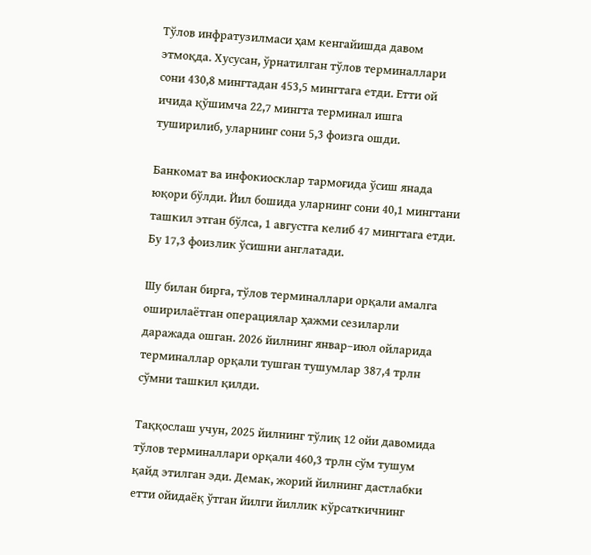Тўлов инфратузилмаси ҳам кенгайишда давом этмоқда. Хусусан, ўрнатилган тўлов терминаллари сони 430,8 мингтадан 453,5 мингтага етди. Етти ой ичида қўшимча 22,7 мингта терминал ишга туширилиб, уларнинг сони 5,3 фоизга ошди.

Банкомат ва инфокиосклар тармоғида ўсиш янада юқори бўлди. Йил бошида уларнинг сони 40,1 мингтани ташкил этган бўлса, 1 августга келиб 47 мингтага етди. Бу 17,3 фоизлик ўсишни англатади.

Шу билан бирга, тўлов терминаллари орқали амалга оширилаётган операциялар ҳажми сезиларли даражада ошган. 2026 йилнинг январ–июл ойларида терминаллар орқали тушган тушумлар 387,4 трлн сўмни ташкил қилди.

Таққослаш учун, 2025 йилнинг тўлиқ 12 ойи давомида тўлов терминаллари орқали 460,3 трлн сўм тушум қайд этилган эди. Демак, жорий йилнинг дастлабки етти ойидаёқ ўтган йилги йиллик кўрсаткичнинг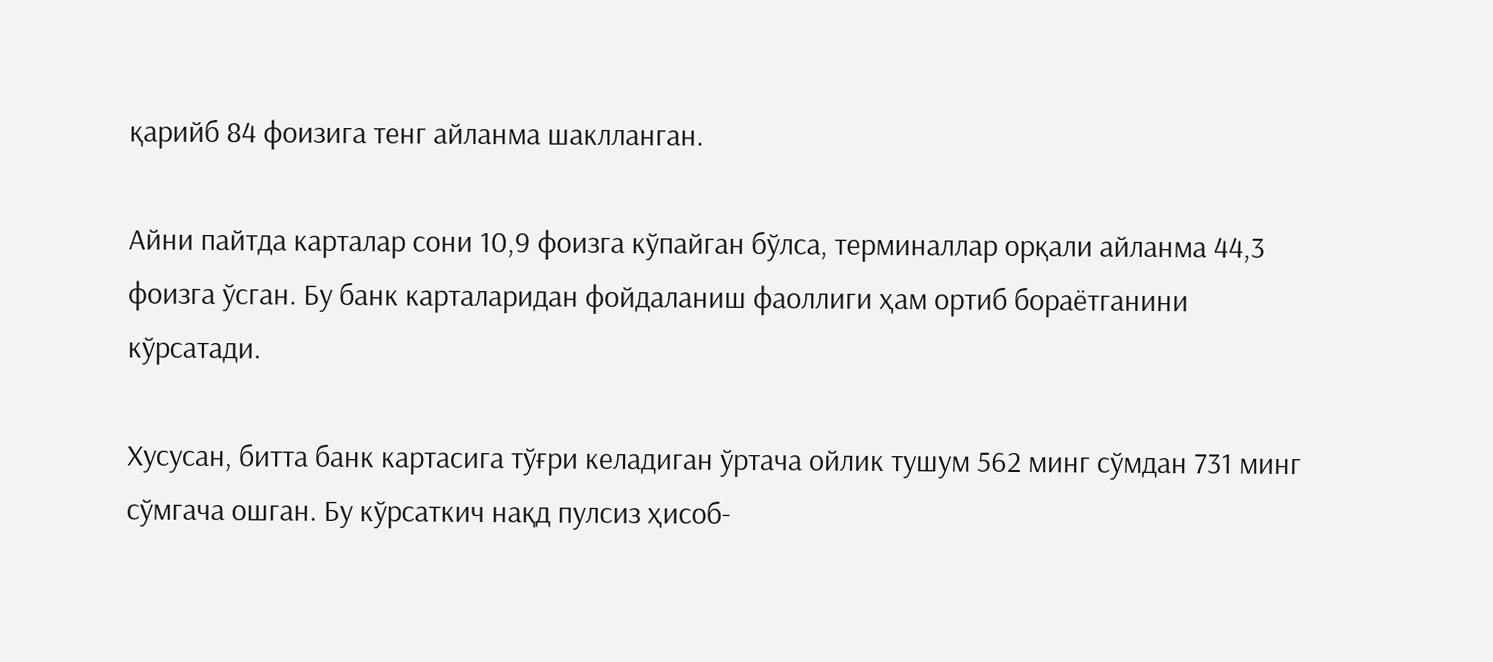қарийб 84 фоизига тенг айланма шаклланган.

Айни пайтда карталар сони 10,9 фоизга кўпайган бўлса, терминаллар орқали айланма 44,3 фоизга ўсган. Бу банк карталаридан фойдаланиш фаоллиги ҳам ортиб бораётганини кўрсатади.

Хусусан, битта банк картасига тўғри келадиган ўртача ойлик тушум 562 минг сўмдан 731 минг сўмгача ошган. Бу кўрсаткич нақд пулсиз ҳисоб-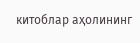китоблар аҳолининг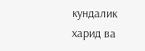кундалик харид ва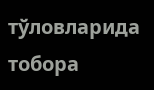тўловларида тобора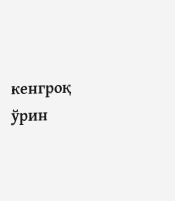кенгроқ ўрин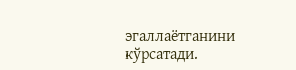эгаллаётганини кўрсатади.